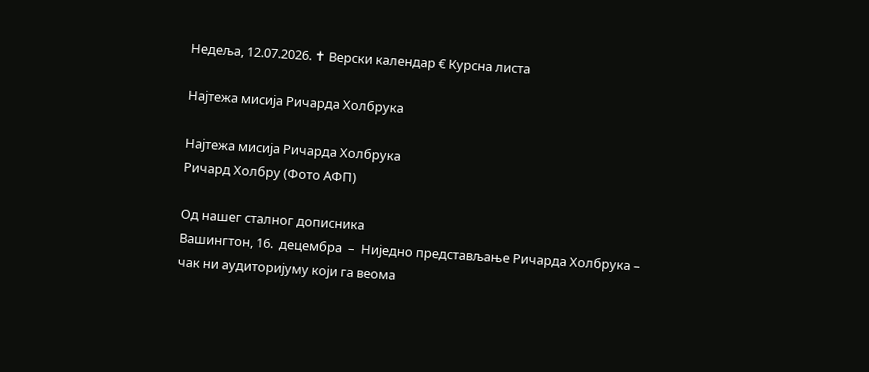Недеља, 12.07.2026. ✝ Верски календар € Курсна листа

Најтежа мисија Ричарда Холбрука

Најтежа мисија Ричарда Холбрука
Ричард Холбру (Фото АФП)

Од нашег сталног дописника
Вашингтон, 16.  децембра  –  Ниједно представљање Ричарда Холбрука – чак ни аудиторијуму који га веома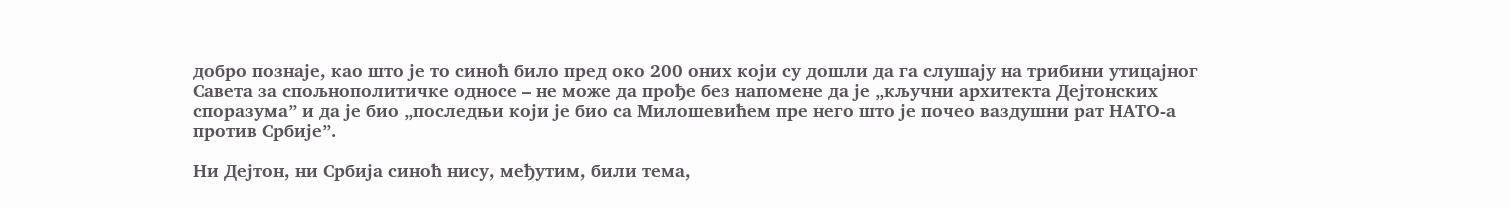добро познаје, као што је то синоћ било пред око 200 оних који су дошли да га слушају на трибини утицајног Савета за спољнополитичке односе – не може да прође без напомене да је „кључни архитекта Дејтонских споразума” и да је био „последњи који је био са Милошевићем пре него што је почео ваздушни рат НАТО-а против Србије”.

Ни Дејтон, ни Србија синоћ нису, међутим, били тема,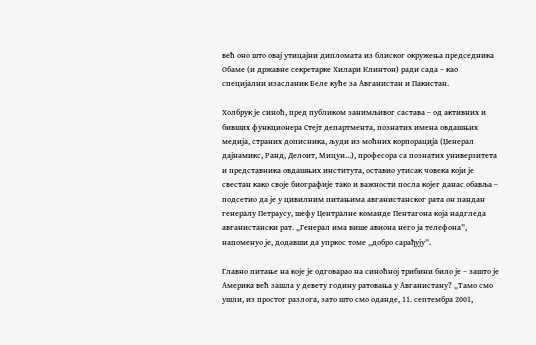већ оно што овај утицајни дипломата из блиског окружења председника Обаме (и државне секретарке Хилари Клинтон) ради сада – као специјални изасланик Беле куће за Авганистан и Пакистан.

Холбрук је синоћ, пред публиком занимљивог састава – од активних и бивших функционера Стејт департмента, познатих имена овдашњих медија, страних дописника, људи из моћних корпорација (Џенерал дајнамикс, Ранд, Делоит, Мицуи...), професора са познатих универзитета и представника овдашњих института, оставио утисак човека који је свестан како своје биографије тако и важности посла којег данас обавља – подсетио да је у цивилним питањима авганистанског рата он пандан генералу Петраусу, шефу Централне команде Пентагона која надгледа авганистански рат. „Генерал има више авиона него ја телефона”, напоменуо је, додавши да упркос томе „добро сарађују”.

Главно питање на које је одговарао на синоћној трибини било је – зашто је Америка већ зашла у девету годину ратовања у Авганистану? „Тамо смо ушли, из простог разлога, зато што смо оданде, 11. септембра 2001,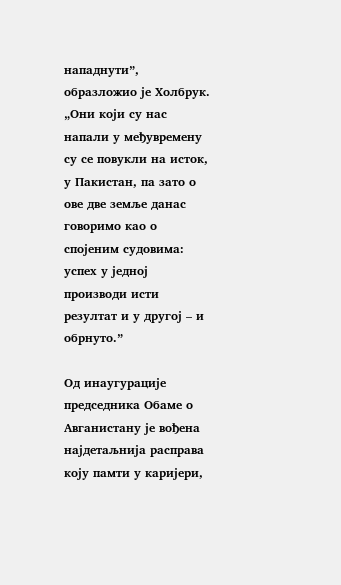нападнути”, образложио је Холбрук. „Они који су нас напали у међувремену су се повукли на исток, у Пакистан, па зато о ове две земље данас говоримо као о спојеним судовима: успех у једној производи исти резултат и у другој – и обрнуто.”

Од инаугурације председника Обаме о Авганистану је вођена најдетаљнија расправа коју памти у каријери,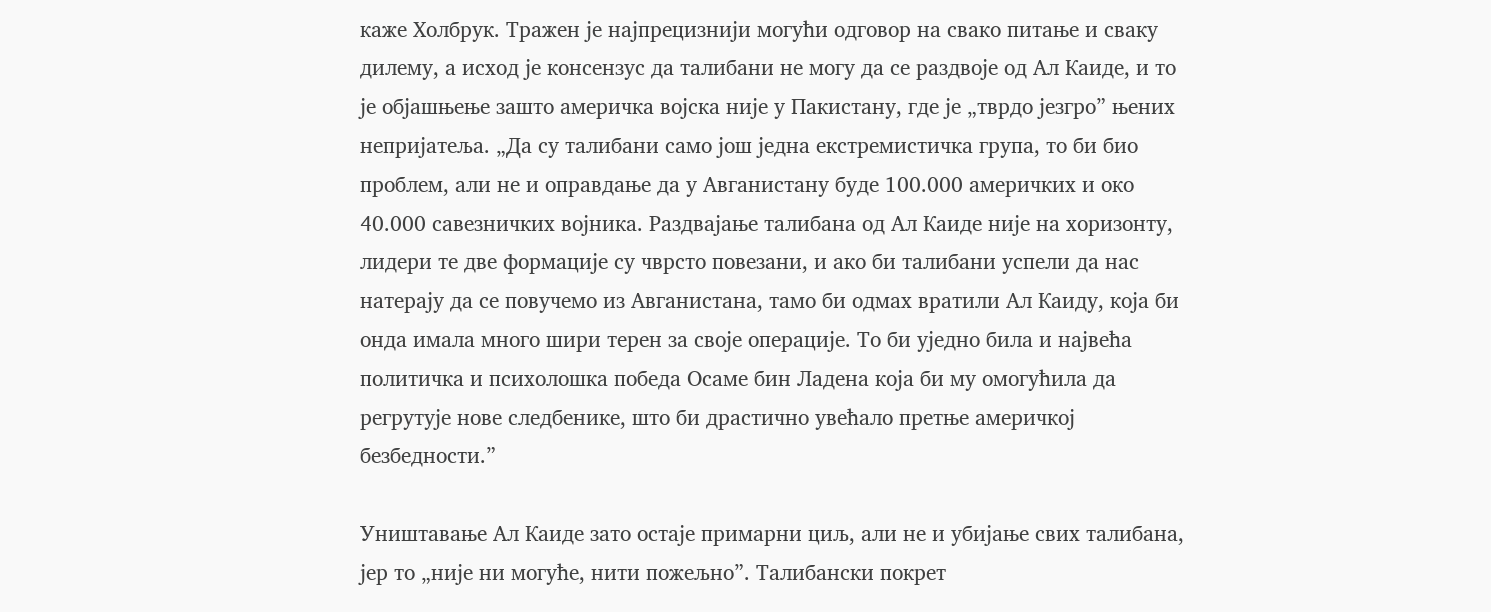каже Холбрук. Тражен је најпрецизнији могући одговор на свако питање и сваку дилему, а исход је консензус да талибани не могу да се раздвоје од Ал Каиде, и то је објашњење зашто америчка војска није у Пакистану, где је „тврдо језгро” њених непријатеља. „Да су талибани само још једна екстремистичка група, то би био проблем, али не и оправдање да у Авганистану буде 100.000 америчких и око 40.000 савезничких војника. Раздвајање талибана од Ал Каиде није на хоризонту, лидери те две формације су чврсто повезани, и ако би талибани успели да нас натерају да се повучемо из Авганистана, тамо би одмах вратили Ал Каиду, која би онда имала много шири терен за своје операције. То би уједно била и највећа политичка и психолошка победа Осаме бин Ладена која би му омогућила да регрутује нове следбенике, што би драстично увећало претње америчкој безбедности.”

Уништавање Ал Каиде зато остаје примарни циљ, али не и убијање свих талибана, јер то „није ни могуће, нити пожељно”. Талибански покрет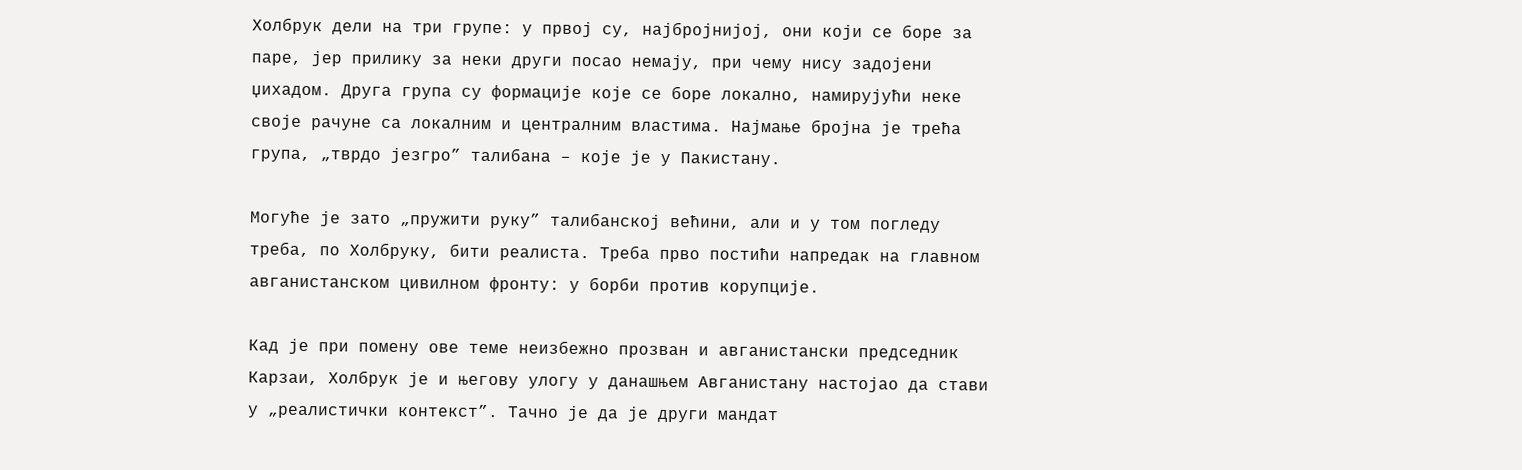Холбрук дели на три групе: у првој су, најбројнијој, они који се боре за паре, јер прилику за неки други посао немају, при чему нису задојени џихадом. Друга група су формације које се боре локално, намирујући неке своје рачуне са локалним и централним властима. Најмање бројна је трећа група, „тврдо језгро” талибана – које је у Пакистану.

Могуће је зато „пружити руку” талибанској већини, али и у том погледу треба, по Холбруку, бити реалиста. Треба прво постићи напредак на главном авганистанском цивилном фронту: у борби против корупције.

Кад је при помену ове теме неизбежно прозван и авганистански председник Карзаи, Холбрук је и његову улогу у данашњем Авганистану настојао да стави у „реалистички контекст”. Тачно је да је други мандат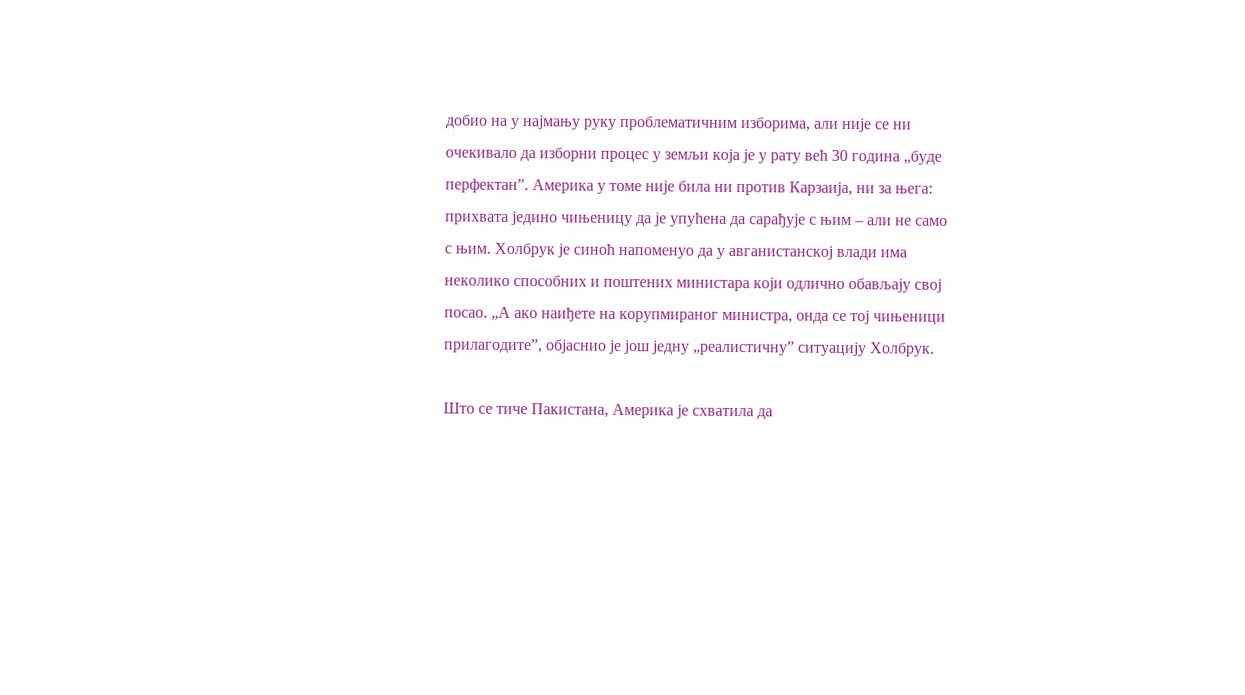добио на у најмању руку проблематичним изборима, али није се ни очекивало да изборни процес у земљи која је у рату већ 30 година „буде перфектан”. Америка у томе није била ни против Карзаија, ни за њега: прихвата једино чињеницу да је упућена да сарађује с њим – али не само с њим. Холбрук је синоћ напоменуо да у авганистанској влади има неколико способних и поштених министара који одлично обављају свој посао. „А ако наиђете на корупмираног министра, онда се тој чињеници прилагодите”, објаснио је још једну „реалистичну” ситуацију Холбрук.

Што се тиче Пакистана, Америка је схватила да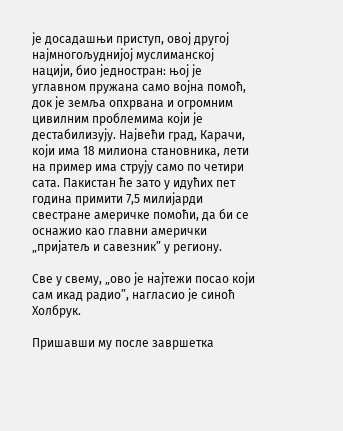је досадашњи приступ, овој другој најмногољуднијој муслиманској нацији, био једностран: њој је углавном пружана само војна помоћ, док је земља опхрвана и огромним цивилним проблемима који је дестабилизују. Највећи град, Карачи, који има 18 милиона становника, лети на пример има струју само по четири сата. Пакистан ће зато у идућих пет година примити 7,5 милијарди свестране америчке помоћи, да би се оснажио као главни амерички „пријатељ и савезник” у региону.

Све у свему, „ово је најтежи посао који сам икад радио”, нагласио је синоћ Холбрук.

Пришавши му после завршетка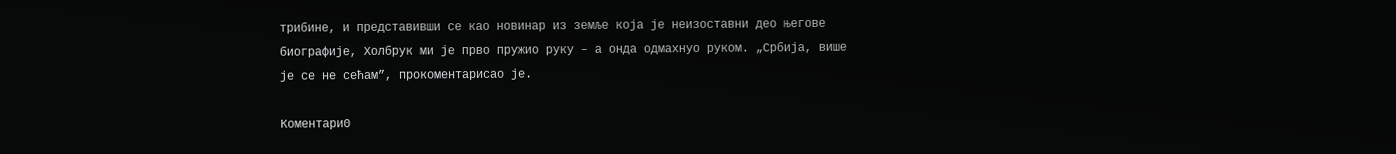трибине, и представивши се као новинар из земље која је неизоставни део његове биографије, Холбрук ми је прво пружио руку – а онда одмахнуо руком. „Србија, више је се не сећам”, прокоментарисао је.

Коментари0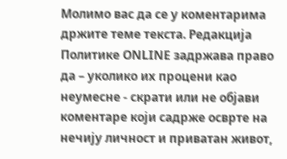Молимо вас да се у коментарима држите теме текста. Редакција Политике ONLINE задржава право да – уколико их процени као неумесне - скрати или не објави коментаре који садрже осврте на нечију личност и приватан живот,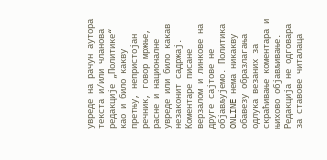увреде на рачун аутора текста и/или чланова редакције „Политике“ као и било какву претњу, непристојан речник, говор мржње, расне и националне увреде или било какав незаконит садржај. Коментаре писане верзалом и линкове на друге сајтове не објављујемо. Политика ONLINE нема никакву обавезу образлагања одлука везаних за скраћивање коментара и њихово објављивање. Редакција не одговара за ставове читалаца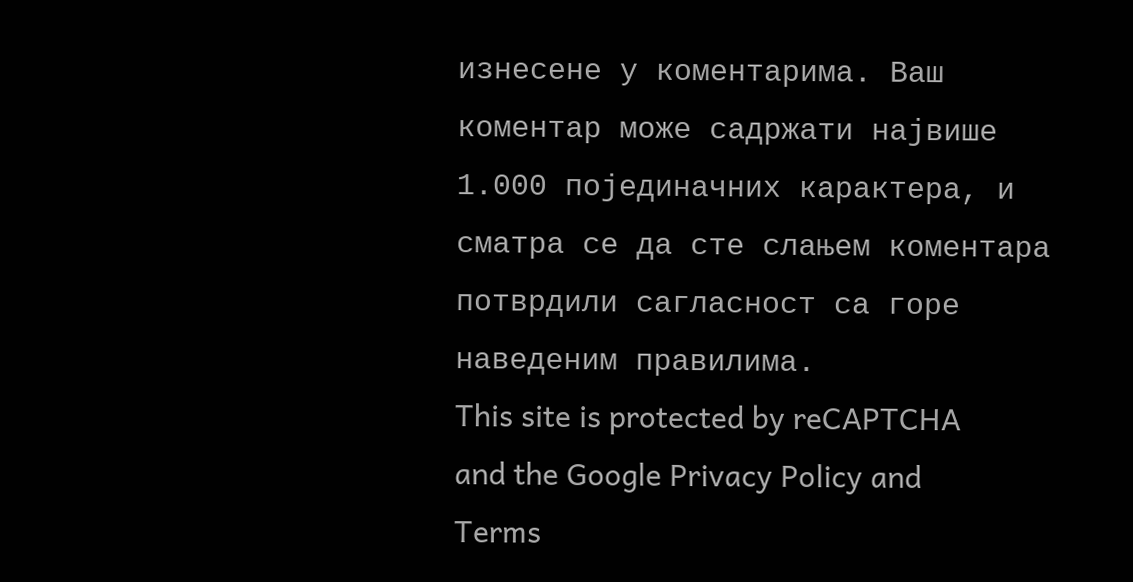изнесене у коментарима. Ваш коментар може садржати највише 1.000 појединачних карактера, и сматра се да сте слањем коментара потврдили сагласност са горе наведеним правилима.
This site is protected by reCAPTCHA and the Google Privacy Policy and Terms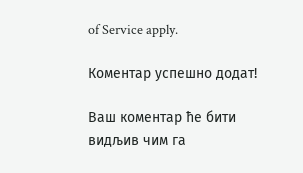of Service apply.

Комeнтар успeшно додат!

Ваш комeнтар ћe бити видљив чим га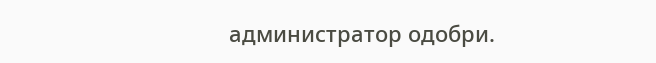администратор одобри.